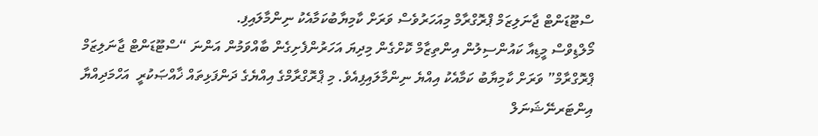ސްޓޫޑަންޓް ޖާނަލިޒަމް ޕްރޮގްރާމް މިއަހަރުވެސް ވަރަށް ކާމިޔާބުކަމާއެކު ނިންމާލައިފި.
މޯލްޑިވްސް މީޑިއާ ކައުންސިލުން އިންތިޒާމް ކޮށްގެން މިދިޔަ އަހަރުންފެށިގެން ބާއްވަމުން އަންނަ “ސްޓޫޑަންޓް ޖާނަލިޒަމް ޕްރޮގްރާމް” ވަރަށް ކާމިޔާބު ކަމާއެކު އިއްޔެ ނިންމާލައިފިއެވެ. މި ޕްރޮގްރާމްގެ އިއްޔެގެ ދަންފަޅިތައް ޚާއްޞަކުރީ  އަހްމަދިއްޔާ އިންޓަރނޭޝަނަލް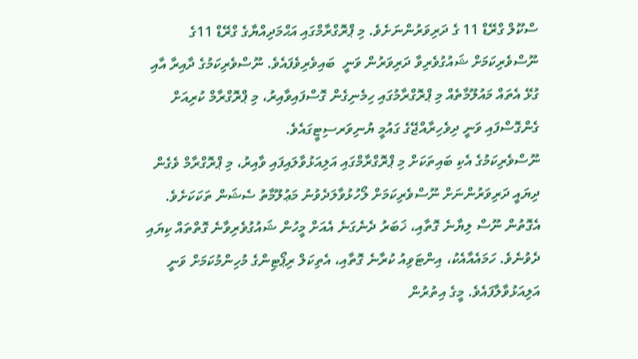ސްކޫލް ގްރޭޑް 11 ގެ ދަރިވަރުންނަށެވެ. މި ޕްރޮގްރާމްގައި އަޙްމަދިއްޔާގެ ގްރޭޑް 11ގެ ނޫސްވެރިކަމަށް ޝައުގުވެރިވާ ދަރިވަރުން ވަނީ  ބައިވެރިވެފައެވެ. ނޫސްވެރިކަމުގެ ދާއިރާ އާއި ގުޅޭ އެތައް މައުލޫމާތެއް މި ޕްރޮގްރާމުގައި ހިމެނިގެން ގޮސްފައިވާއިރު، މި ޕްރޮގްރާމް ކުރިއަށް ގެންގޮސްފައި ވަނީ ދިވެހިރާއްޖޭގެ ގައުމީ ޔުނިވަރސިޓީގައެވެ.
ނޫސްވެރިކަމުގެ އެކި ބައިތަކަށް މި ޕްރޮގްރާމްގައި އަލިއަޅުވާލައިފައި ވާއިރު، މި ޕްރޮގްރާމް ވެގެން ދިޔައީ ދަރިވަރުންނަށް ނޫސްވެރިކަމަށް ލޯހުޅުވާލަދެވުނު މަޢުލޫމާތު ސެޝަން ތަކަކަށެވެ. އެގޮތުން ނޫސް ލިޔާނެ ގޮތާއި، ޚަބަރު ދެނެގަނެ އެއަށް މީހުން ޝައުގުވެރިވާނެ ގޮތްތައް ކިޔައި ދެވުނެވެ. ހަމައެއާއެކު، އިންޓަވިއު ކުރާނެ ގޮތާއި، އެތިކަލް ރިޕޯޓިންގެ މުހިންމުކަމަށް ވަނީ އަލިއަޅުވާލާފައެވެ. މީގެ އިތުރުން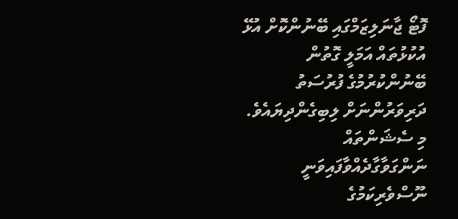ފޮޓޯ ޖާނަލިޒަމްގައި ބޭނުންކޮށް އުޅޭ އުކުޅުތައް އަމަލީ ގޮތުން ބޭނުންކުރުމުގެ ފުރުސަތު ދަރިވަރުންނަށް ލިބިގެންދިޔައެވެ.
މި ސެޝަންތައް ނަންގަވާގާދެއްވާފައިވަނީ ނޫސްވެރިކަމުގެ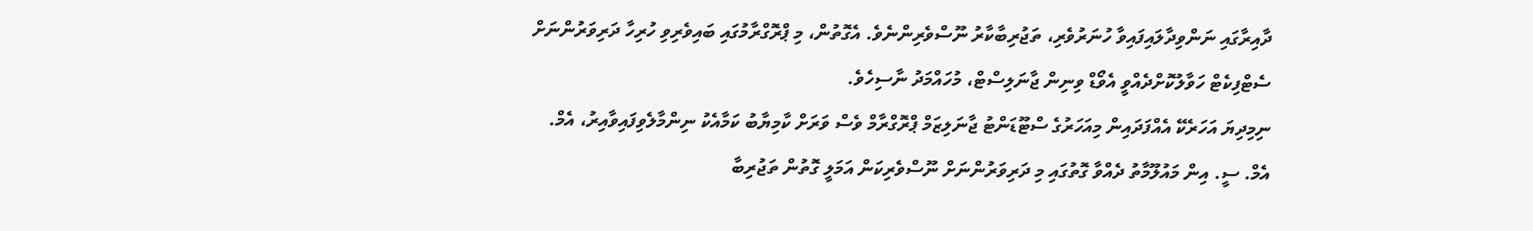ދާއިރާގައި ނަންވިދާލައިފައިވާ ހުނަރުވެރި، ތަޖުރިބާކާރު ނޫސްވެރިންނެވެ. އެގޮތުން، މި ޕްރޮގްރާމުގައި ބައިވެރިވި ހުރިހާ ދަރިވަރުންނަށް ސެޓްފިކެޓް ހަވާލުކޮށްދެއްވީ އެވޯޑް ވިނިން ޖާނަލިސްޓް، މުހައްމަދު ނާސިހެވެ.
ނިމިދިޔަ އަހަރެކޭ އެއްފަދައިން މިއަހަރުގެ ސްޓޫޑަންޓު ޖާނަލިޒަމް ޕްރޮގްރާމް ވެސް ވަރަށް ކާމިޔާބު ކަމާއެކު ނިންމާލެވިފައިވާއިރު، އެމް. އެމް. ސީ. އިން މައުލޫމާތު ދެއްވާ ގޮތުގައި މި ދަރިވަރުންނަށް ނޫސްވެރިކަން އަމަލީ ގޮތުން ތަޖުރިބާ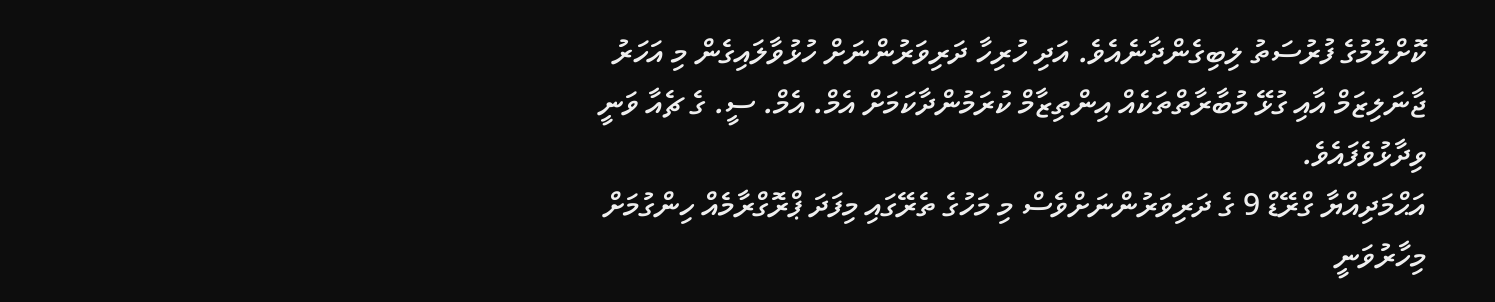ކޮށްލުމުގެ ފުރުސަތު ލިބިގެންދާނެއެވެ. އަދި ހުރިހާ ދަރިވަރުންނަށް ހުޅުވާލައިގެން މި އަހަރު ޖާނަލިޒަމް އާއި ގުޅޭ މުބާރާތްތަކެއް އިންތިޒާމް ކުރަމުންދާކަމަށް އެމް. އެމް. ސީ. ގެ ޗެއާ ވަނީ ވިދާޅުވެފައެވެ.
އަޙްމަދިއްޔާ ގްރޭޑް 9 ގެ ދަރިވަރުންނަށްވެސް މި މަހުގެ ތެރޭގައި މިފަދަ ޕްރޮގްރާމެއް ހިންގުމަށް މިހާރުވަނީ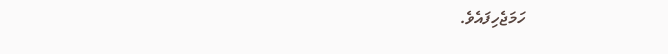ހަމަޖެހިފައެވެ.